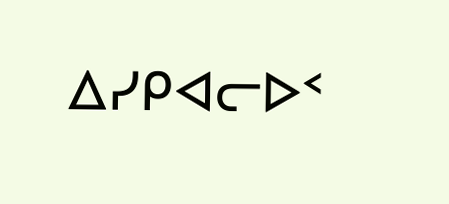ᐃᓯᑭᐊᓕᐅᑉ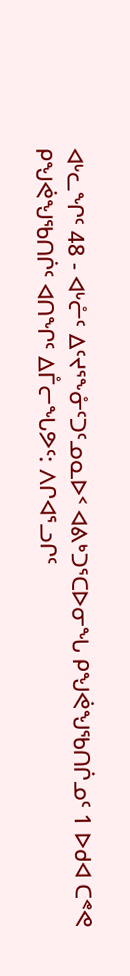ᐊᒡᓚᖏᑦ 48 - ᐊᒡᓔᑦ ᐃᑦᔪᕐᖕᓁᑦᑐᑦᓄᓇᐅᑉ ᐊᕕᒃᑐᕐᑕᐅᓂᖓ ᑭᖑᕚᖑᖃᑎᒌᓄᑦ 1 ᐅᑯᐊ ᑕᕝᕙ ᑭᖑᕚᖑᖃᑎᒌᑦ ᐊᑎᖏᑦ ᐃᒤᓕᖓᕗᑦ: ᐱᒋᐊᕐᓗᒋᑦ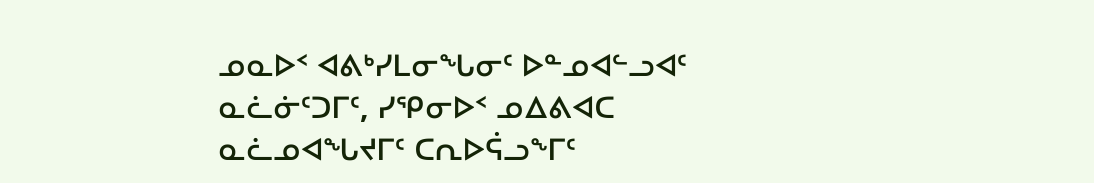ᓄᓇᐅᑉ ᐊᕕᒃᓯᒪᓂᖓᓂᑦ ᐅᓐᓄᐊᓪᓗᐊᑦ ᓇᓛᓃᑦᑐᒥᑦ, ᓯᕿᓂᐅᑉ ᓄᐃᕕᐊᑕ ᓇᓛᓄᐊᖓᔪᒥᑦ ᑕᕆᐅᕌᓗᖕᒥᑦ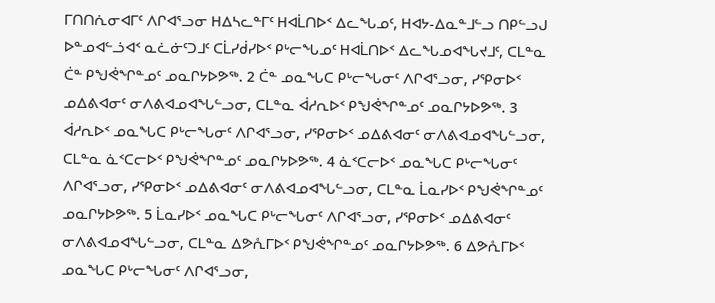ᒥᑎᑎᕇᓂᐊᒥᑦ ᐱᒋᐊᕐᓗᓂ ᕼᐃᓴᓚᓐᒥᑦ ᕼᐊᒫᑎᐅᑉ ᐃᓚᖓᓄᑦ, ᕼᐊᔭ-ᐃᓇᓐᒧᓪᓗ ᑎᑭᓪᓗᒍ ᐅᓐᓄᐊᓪᓘᐊᑉ ᓇᓛᓃᑦᑐᒧᑦ ᑕᒫᓯᑰᓯᐅᑉ ᑭᒡᓕᖓᓄᑦ ᕼᐊᒫᑎᐅᑉ ᐃᓚᖓᓄᐊᖓᔪᒧᑦ, ᑕᒪᓐᓇ ᑖᓐ ᑭᖑᕚᖏᓐᓄᑦ ᓄᓇᒋᔭᐅᕗᖅ. 2 ᑖᓐ ᓄᓇᖓᑕ ᑭᒡᓕᖓᓂᑦ ᐱᒋᐊᕐᓗᓂ, ᓯᕿᓂᐅᑉ ᓄᐃᕕᐊᓂᑦ ᓂᐱᕕᐊᓄᐊᖓᓪᓗᓂ, ᑕᒪᓐᓇ ᐋᓱᕆᐅᑉ ᑭᖑᕚᖏᓐᓄᑦ ᓄᓇᒋᔭᐅᕗᖅ. 3 ᐋᓱᕆᐅᑉ ᓄᓇᖓᑕ ᑭᒡᓕᖓᓂᑦ ᐱᒋᐊᕐᓗᓂ, ᓯᕿᓂᐅᑉ ᓄᐃᕕᐊᓂᑦ ᓂᐱᕕᐊᓄᐊᖓᓪᓗᓂ, ᑕᒪᓐᓇ ᓈᑉᑕᓕᐅᑉ ᑭᖑᕚᖏᓐᓄᑦ ᓄᓇᒋᔭᐅᕗᖅ. 4 ᓈᑉᑕᓕᐅᑉ ᓄᓇᖓᑕ ᑭᒡᓕᖓᓂᑦ ᐱᒋᐊᕐᓗᓂ, ᓯᕿᓂᐅᑉ ᓄᐃᕕᐊᓂᑦ ᓂᐱᕕᐊᓄᐊᖓᓪᓗᓂ, ᑕᒪᓐᓇ ᒫᓇᓯᐅᑉ ᑭᖑᕚᖏᓐᓄᑦ ᓄᓇᒋᔭᐅᕗᖅ. 5 ᒫᓇᓯᐅᑉ ᓄᓇᖓᑕ ᑭᒡᓕᖓᓂᑦ ᐱᒋᐊᕐᓗᓂ, ᓯᕿᓂᐅᑉ ᓄᐃᕕᐊᓂᑦ ᓂᐱᕕᐊᓄᐊᖓᓪᓗᓂ, ᑕᒪᓐᓇ ᐃᕗᕅᒥᐅᑉ ᑭᖑᕚᖏᓐᓄᑦ ᓄᓇᒋᔭᐅᕗᖅ. 6 ᐃᕗᕅᒥᐅᑉ ᓄᓇᖓᑕ ᑭᒡᓕᖓᓂᑦ ᐱᒋᐊᕐᓗᓂ,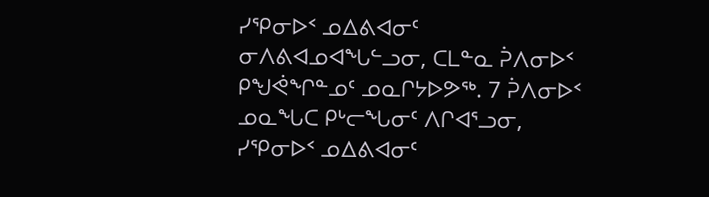ᓯᕿᓂᐅᑉ ᓄᐃᕕᐊᓂᑦ ᓂᐱᕕᐊᓄᐊᖓᓪᓗᓂ, ᑕᒪᓐᓇ ᕉᐱᓂᐅᑉ ᑭᖑᕚᖏᓐᓄᑦ ᓄᓇᒋᔭᐅᕗᖅ. 7 ᕉᐱᓂᐅᑉ ᓄᓇᖓᑕ ᑭᒡᓕᖓᓂᑦ ᐱᒋᐊᕐᓗᓂ, ᓯᕿᓂᐅᑉ ᓄᐃᕕᐊᓂᑦ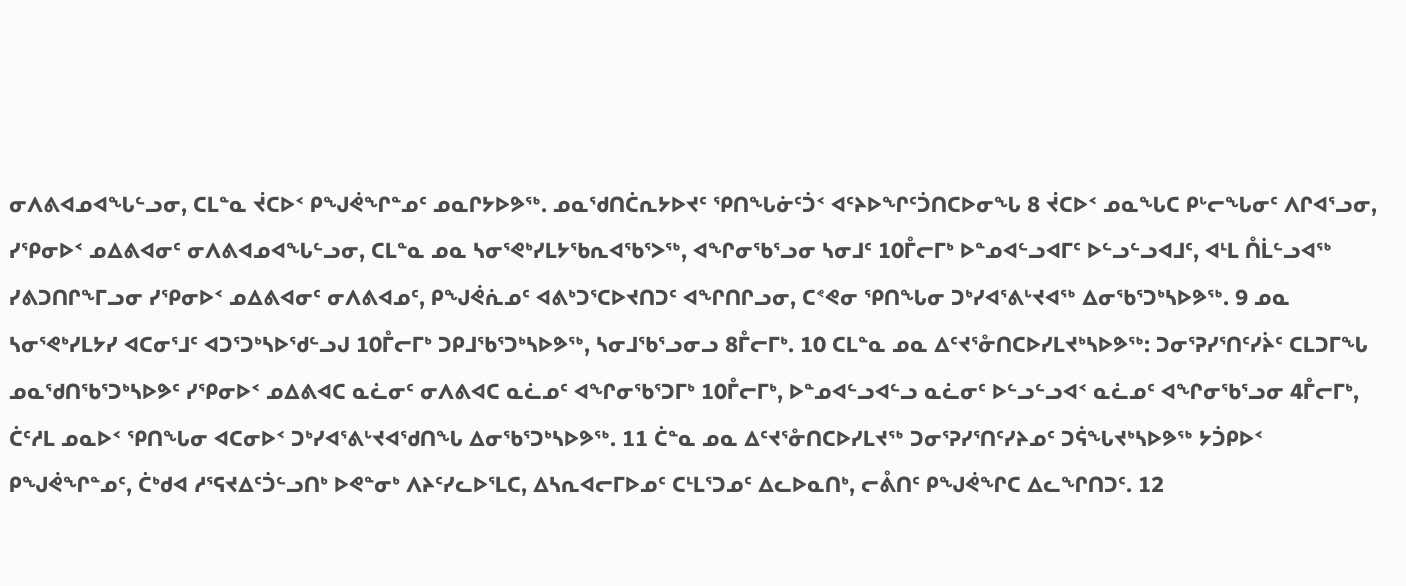ᓂᐱᕕᐊᓄᐊᖓᓪᓗᓂ, ᑕᒪᓐᓇ ᔫᑕᐅᑉ ᑭᖑᕚᖏᓐᓄᑦ ᓄᓇᒋᔭᐅᕗᖅ. ᓄᓇᖁᑎᑖᕆᔭᐅᔪᑦ ᕿᑎᖓᓃᑦᑑᑉ ᐊᑦᔨᐅᖏᑦᑑᑎᑕᐅᓂᖓ 8 ᔫᑕᐅᑉ ᓄᓇᖓᑕ ᑭᒡᓕᖓᓂᑦ ᐱᒋᐊᕐᓗᓂ, ᓯᕿᓂᐅᑉ ᓄᐃᕕᐊᓂᑦ ᓂᐱᕕᐊᓄᐊᖓᓪᓗᓂ, ᑕᒪᓐᓇ ᓄᓇ ᓴᓂᕐᕙᒃᓯᒪᔭᖃᕆᐊᖃᕐᐳᖅ, ᐊᖏᓂᖃᕐᓗᓂ ᓴᓂᒧᑦ 10ᒤᓕᒥᒃ ᐅᓐᓄᐊᓪᓗᐊᒥᑦ ᐅᓪᓗᓪᓗᐊᒧᑦ, ᐊᒻᒪ ᑍᒫᓪᓗᐊᖅ ᓯᕕᑐᑎᒋᖕᒥᓗᓂ ᓯᕿᓂᐅᑉ ᓄᐃᕕᐊᓂᑦ ᓂᐱᕕᐊᓄᑦ, ᑭᖑᕚᕇᓄᑦ ᐊᕕᒃᑐᕐᑕᐅᔪᑎᑐᑦ ᐊᖏᑎᒋᓗᓂ, ᑕᕝᕙᓂ ᕿᑎᖓᓂ ᑐᒃᓯᐊᕐᕕᒡᔪᐊᖅ ᐃᓂᖃᕐᑐᒃᓴᐅᕗᖅ. 9 ᓄᓇ ᓴᓂᕐᕙᒃᓯᒪᔭᓯ ᐊᑕᓂᕐᒧᑦ ᐊᑐᕐᑐᒃᓴᐅᖁᓪᓗᒍ 10ᒤᓕᒥᒃ ᑐᑭᒧᖃᕐᑐᒃᓴᐅᕗᖅ, ᓴᓂᒧᖃᕐᓗᓂᓗ 8ᒤᓕᒥᒃ. 10 ᑕᒪᓐᓇ ᓄᓇ ᐃᑦᔪᕐᓁᑎᑕᐅᓯᒪᔪᒃᓴᐅᕗᖅ: ᑐᓂᕐᕈᓯᕐᑎᑦᓯᔩᑦ ᑕᒪᑐᒥᖓ ᓄᓇᖁᑎᖃᕐᑐᒃᓴᐅᕗᑦ ᓯᕿᓂᐅᑉ ᓄᐃᕕᐊᑕ ᓇᓛᓂᑦ ᓂᐱᕕᐊᑕ ᓇᓛᓄᑦ ᐊᖏᓂᖃᕐᑐᒥᒃ 10ᒤᓕᒥᒃ, ᐅᓐᓄᐊᓪᓗᐊᓪᓗ ᓇᓛᓂᑦ ᐅᓪᓗᓪᓗᐊᑉ ᓇᓛᓄᑦ ᐊᖏᓂᖃᕐᓗᓂ 4ᒤᓕᒥᒃ, ᑖᑦᓱᒪ ᓄᓇᐅᑉ ᕿᑎᖓᓂ ᐊᑕᓂᐅᑉ ᑐᒃᓯᐊᕐᕕᒡᔪᐊᖁᑎᖓ ᐃᓂᖃᕐᑐᒃᓴᐅᕗᖅ. 11 ᑖᓐᓇ ᓄᓇ ᐃᑦᔪᕐᓁᑎᑕᐅᓯᒪᔪᖅ ᑐᓂᕐᕈᓯᕐᑎᑦᓯᔨᓄᑦ ᑐᕌᖓᔪᒃᓴᐅᕗᖅ ᔭᑑᑭᐅᑉ ᑭᖑᕚᖏᓐᓄᑦ, ᑖᒃᑯᐊ ᓱᕐᕋᔪᐃᑦᑑᓪᓗᑎᒃ ᐅᕙᓐᓂᒃ ᐱᔨᑦᓯᓚᐅᕐᒪᑕ, ᐃᓴᕆᐊᓕᒥᐅᓄᑦ ᑕᒻᒪᕐᑐᓄᑦ ᐃᓚᐅᓇᑎᒃ, ᓕᕔᑎᑦ ᑭᖑᕚᖏᑕ ᐃᓚᖏᑎᑐᑦ. 12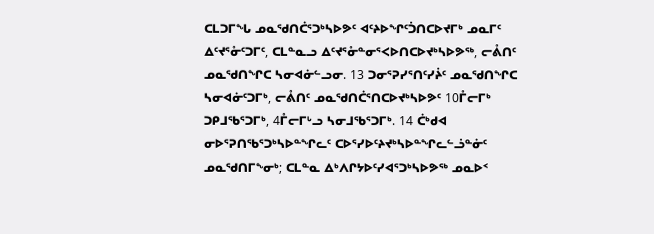ᑕᒪᑐᒥᖓ ᓄᓇᖁᑎᑖᕐᑐᒃᓴᐅᕗᑦ ᐊᑦᔨᐅᖏᑦᑑᑎᑕᐅᔪᒥᒃ ᓄᓇᒥᑦ ᐃᑦᔪᕐᓁᑦᑐᒥᑦ, ᑕᒪᓐᓇᓗ ᐃᑦᔪᕐᓁᓐᓂᕐᐸᐅᑎᑕᐅᔪᒃᓴᐅᕗᖅ, ᓕᕔᑎᑦ ᓄᓇᖁᑎᖏᑕ ᓴᓂᐊᓃᓪᓗᓂ. 13 ᑐᓂᕐᕈᓯᕐᑎᑦᓯᔩᑦ ᓄᓇᖁᑎᖏᑕ ᓴᓂᐊᓃᑦᑐᒥᒃ, ᓕᕔᑎᑦ ᓄᓇᖁᑎᑖᕐᑎᑕᐅᔪᒃᓴᐅᕗᑦ 10ᒤᓕᒥᒃ ᑐᑭᒧᖃᕐᑐᒥᒃ, 4ᒤᓕᒥᒡᓗ ᓴᓂᒧᖃᕐᑐᒥᒃ. 14 ᑖᒃᑯᐊ ᓂᐅᕐᕈᑎᖃᕐᑐᒃᓴᐅᓐᖏᓚᑦ ᑕᐅᕐᓯᐅᑦᔨᔪᒃᓴᐅᓐᖏᓚᓪᓘᓐᓃᑦ ᓄᓇᖁᑎᒥᖕᓂᒃ; ᑕᒪᓐᓇ ᐃᒃᐱᒋᔭᐅᑦᓯᐊᕐᑐᒃᓴᐅᕗᖅ ᓄᓇᐅᑉ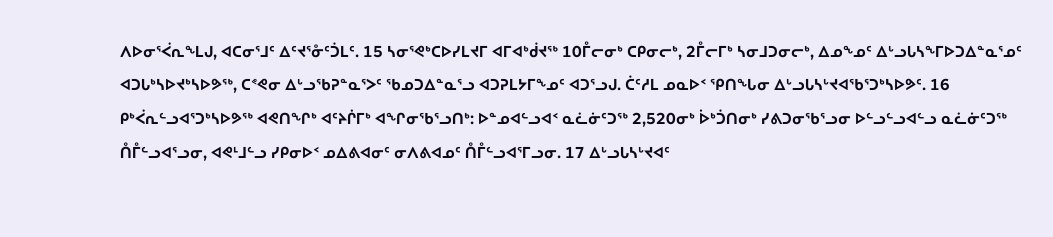ᐱᐅᓂᕐᐹᕆᖕᒪᒍ, ᐊᑕᓂᕐᒧᑦ ᐃᑦᔪᕐᓁᑦᑑᒪᑦ. 15 ᓴᓂᕐᕙᒃᑕᐅᓯᒪᔪᒥ ᐊᒥᐊᒃᑰᔪᖅ 10ᒤᓕᓂᒃ ᑕᑭᓂᓕᒃ, 2ᒤᓕᒥᒃ ᓴᓂᒧᑐᓂᓕᒃ, ᐃᓄᖕᓄᑦ ᐃᒡᓗᒐᓴᖕᒥᐅᑐᐃᓐᓇᕐᓄᑦ ᐊᑐᒐᒃᓴᐅᔪᒃᓴᐅᕗᖅ, ᑕᕝᕙᓂ ᐃᒡᓗᖃᕈᓐᓇᕐᐳᑦ ᖃᓄᑐᐃᓐᓇᕐᓗ ᐊᑐᕈᒪᔭᒥᖕᓄᑦ ᐊᑐᕐᓗᒍ. ᑖᑦᓱᒪ ᓄᓇᐅᑉ ᕿᑎᖓᓂ ᐃᒡᓗᒐᓴᒡᔪᐊᖃᕐᑐᒃᓴᐅᕗᑦ. 16 ᑭᒃᐹᕆᓪᓗᐊᕐᑐᒃᓴᐅᕗᖅ ᐊᕙᑎᖏᒃ ᐊᑦᔨᒌᒥᒃ ᐊᖏᓂᖃᕐᓗᑎᒃ: ᐅᓐᓄᐊᓪᓗᐊᑉ ᓇᓛᓃᑦᑐᖅ 2,520ᓂᒃ ᐆᒃᑑᑎᓂᒃ ᓯᕕᑐᓂᖃᕐᓗᓂ ᐅᓪᓗᓪᓗᐊᓪᓗ ᓇᓛᓃᑦᑐᖅ ᑍᒤᓪᓗᐊᕐᓗᓂ, ᐊᕙᒻᒧᓪᓗ ᓯᑭᓂᐅᑉ ᓄᐃᕕᐊᓂᑦ ᓂᐱᕕᐊᓄᑦ ᑍᒤᓪᓗᐊᕐᒥᓗᓂ. 17 ᐃᒡᓗᒐᓴᒡᔪᐊᑦ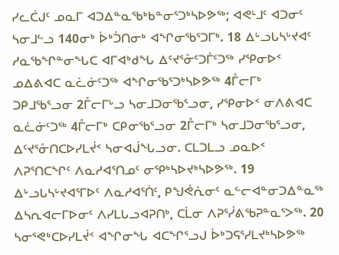ᓯᓚᑖᒍᑦ ᓄᓇᒥ ᐊᑐᐃᓐᓇᖃᒃᑲᓐᓂᕐᑐᒃᓴᐅᕗᖅ; ᐊᕙᒻᒧᑦ ᐊᑐᓂᑦ ᓴᓂᒧᓪᓗ 140ᓂᒃ ᐆᒃᑑᑎᓂᒃ ᐊᖏᓂᖃᕐᑐᒥᒃ. 18 ᐃᒡᓗᒐᓴᒡᔪᐊᑦ ᓱᓇᖃᖏᓐᓂᖓᑕ ᐊᒥᐊᒃᑯᖓ ᐃᑦᔪᕐᓁᑦᑐᒦᑦᑐᖅ ᓯᕿᓂᐅᑉ ᓄᐃᕕᐊᑕ ᓇᓛᓃᑦᑐᖅ ᐊᖏᓂᖃᕐᑐᒃᓴᐅᕗᖅ 4ᒤᓕᒥᒃ ᑐᑭᒧᖃᕐᓗᓂ 2ᒤᓕᒥᒡᓗ ᓴᓂᒧᑐᓂᖃᕐᓗᓂ, ᓯᕿᓂᐅᑉ ᓂᐱᕕᐊᑕ ᓇᓛᓃᑦᑐᖅ 4ᒤᓕᒥᒃ ᑕᑭᓂᖃᕐᓗᓂ 2ᒤᓕᒥᒃ ᓴᓂᒧᑐᓂᖃᕐᓗᓂ, ᐃᑦᔪᕐᓁᑎᑕᐅᓯᒪᔫᑉ ᓴᓂᐊᒎᖓᓗᓂ. ᑕᒪᑐᒪᓗ ᓄᓇᐅᑉ ᐱᕈᕐᑎᑕᖏᑦ ᐱᓇᓱᐊᕐᑎᓄᑦ ᓂᕿᒃᓴᐅᔪᒃᓴᐅᕗᖅ. 19 ᐃᒡᓗᒐᓴᒡᔪᐊᕐᒥᐅᑦ ᐱᓇᓱᐊᕐᑏᑦ, ᑭᖑᕚᕇᓂᑦ ᓇᓪᓕᐊᓐᓂᑐᐃᓐᓇᖅ ᐃᓴᕆᐊᓕᒥᐅᓂᑦ ᐱᓯᒪᒐᓗᐊᕈᑎᒃ, ᑕᒫᓂ ᐱᕈᕐᓰᕕᖃᕈᓐᓇᕐᐳᖅ. 20 ᓴᓂᕐᕙᒃᑕᐅᓯᒪᔫᑉ ᐊᖏᓂᖓ ᐊᑕᖏᕐᓗᒍ ᐆᒃᑐᕋᕐᓯᒪᔪᒃᓴᐅᕗᖅ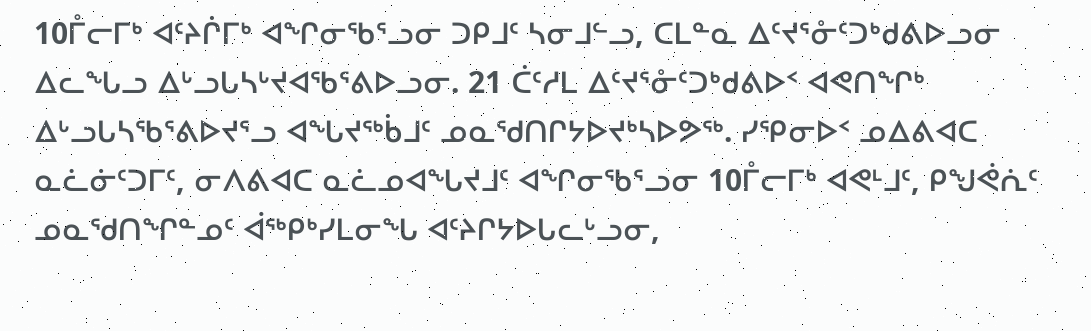10ᒤᓕᒥᒃ ᐊᑦᔨᒌᒥᒃ ᐊᖏᓂᖃᕐᓗᓂ ᑐᑭᒧᑦ ᓴᓂᒧᓪᓗ, ᑕᒪᓐᓇ ᐃᑦᔪᕐᓁᑦᑐᒃᑯᕕᐅᓗᓂ ᐃᓚᖓᓗ ᐃᒡᓗᒐᓴᒡᔪᐊᖃᕐᕕᐅᓗᓂ. 21 ᑖᑦᓱᒪ ᐃᑦᔪᕐᓁᑦᑐᒃᑯᕕᐅᑉ ᐊᕙᑎᖏᒃ ᐃᒡᓗᒐᓴᖃᕐᕕᐅᔪᕐᓗ ᐊᖓᔪᖅᑳᒧᑦ ᓄᓇᖁᑎᒋᔭᐅᔪᒃᓴᐅᕗᖅ. ᓯᕿᓂᐅᑉ ᓄᐃᕕᐊᑕ ᓇᓛᓃᑦᑐᒥᑦ, ᓂᐱᕕᐊᑕ ᓇᓛᓄᐊᖓᔪᒧᑦ ᐊᖏᓂᖃᕐᓗᓂ 10ᒤᓕᒥᒃ ᐊᕙᒻᒧᑦ, ᑭᖑᕚᕇᑦ ᓄᓇᖁᑎᖏᓐᓄᑦ ᐋᖅᑭᒃᓯᒪᓂᖓ ᐊᑦᔨᒋᔭᐅᒐᓚᒡᓗᓂ,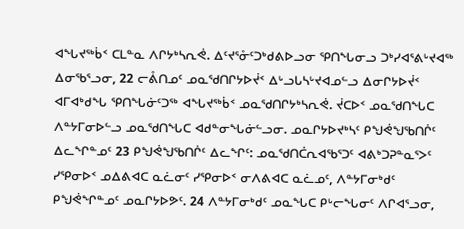ᐊᖓᔪᖅᑳᑉ ᑕᒪᓐᓇ ᐱᒋᔭᒃᓴᕆᕚ. ᐃᑦᔪᕐᓁᑦᑐᒃᑯᕕᐅᓗᓂ ᕿᑎᖓᓂᓗ ᑐᒃᓯᐊᕐᕕᒡᔪᐊᖅ ᐃᓂᖃᕐᓗᓂ, 22 ᓕᕔᑎᓄᑦ ᓄᓇᖁᑎᒋᔭᐅᔫᑉ ᐃᒡᓗᒐᓴᒡᔪᐊᓄᓪᓗ ᐃᓂᒋᔭᐅᔫᑉ ᐊᒥᐊᒃᑯᖓ ᕿᑎᖓᓃᑦᑐᖅ ᐊᖓᔪᖅᑳᑉ ᓄᓇᖁᑎᒋᔭᒃᓴᕆᕚ. ᔫᑕᐅᑉ ᓄᓇᖁᑎᖓᑕ ᐱᓐᔭᒥᓂᐅᓪᓗ ᓄᓇᖁᑎᖓᑕ ᐊᑯᓐᓂᖓᓃᓪᓗᓂ. ᓄᓇᒋᔭᐅᔪᒃᓴᑦ ᑭᖑᕚᖑᖃᑎᒌᑦ ᐃᓚᖏᓐᓄᑦ 23 ᑭᖑᕚᖑᖃᑎᒌᑦ ᐃᓚᖏᑦ: ᓄᓇᖁᑎᑖᕆᐊᖃᕐᑐᑦ ᐊᕕᒃᑐᕈᓐᓇᕐᐳᑦ ᓯᕿᓂᐅᑉ ᓄᐃᕕᐊᑕ ᓇᓛᓂᑦ ᓯᕿᓂᐅᑉ ᓂᐱᕕᐊᑕ ᓇᓛᓄᑦ, ᐱᓐᔭᒥᓂᒃᑯᑦ ᑭᖑᕚᖏᓐᓄᑦ ᓄᓇᒋᔭᐅᕗᑦ. 24 ᐱᓐᔭᒥᓂᒃᑯᑦ ᓄᓇᖓᑕ ᑭᒡᓕᖓᓂᑦ ᐱᒋᐊᕐᓗᓂ,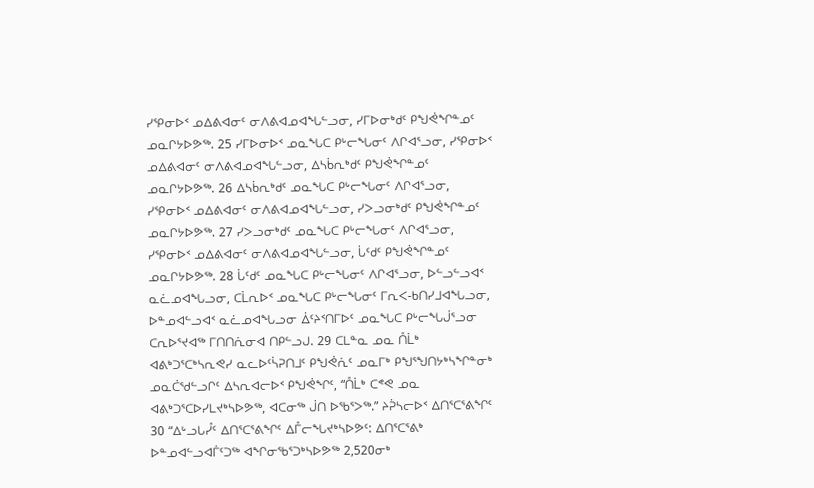ᓯᕿᓂᐅᑉ ᓄᐃᕕᐊᓂᑦ ᓂᐱᕕᐊᓄᐊᖓᓪᓗᓂ, ᓯᒥᐅᓂᒃᑯᑦ ᑭᖑᕚᖏᓐᓄᑦ ᓄᓇᒋᔭᐅᕗᖅ. 25 ᓯᒥᐅᓂᐅᑉ ᓄᓇᖓᑕ ᑭᒡᓕᖓᓂᑦ ᐱᒋᐊᕐᓗᓂ, ᓯᕿᓂᐅᑉ ᓄᐃᕕᐊᓂᑦ ᓂᐱᕕᐊᓄᐊᖓᓪᓗᓂ, ᐃᓴᑳᕆᒃᑯᑦ ᑭᖑᕚᖏᓐᓄᑦ ᓄᓇᒋᔭᐅᕗᖅ. 26 ᐃᓴᑳᕆᒃᑯᑦ ᓄᓇᖓᑕ ᑭᒡᓕᖓᓂᑦ ᐱᒋᐊᕐᓗᓂ, ᓯᕿᓂᐅᑉ ᓄᐃᕕᐊᓂᑦ ᓂᐱᕕᐊᓄᐊᖓᓪᓗᓂ, ᓯᐳᓗᓂᒃᑯᑦ ᑭᖑᕚᖏᓐᓄᑦ ᓄᓇᒋᔭᐅᕗᖅ. 27 ᓯᐳᓗᓂᒃᑯᑦ ᓄᓇᖓᑕ ᑭᒡᓕᖓᓂᑦ ᐱᒋᐊᕐᓗᓂ, ᓯᕿᓂᐅᑉ ᓄᐃᕕᐊᓂᑦ ᓂᐱᕕᐊᓄᐊᖓᓪᓗᓂ, ᒑᑦᑯᑦ ᑭᖑᕚᖏᓐᓄᑦ ᓄᓇᒋᔭᐅᕗᖅ. 28 ᒑᑦᑯᑦ ᓄᓇᖓᑕ ᑭᒡᓕᖓᓂᑦ ᐱᒋᐊᕐᓗᓂ, ᐅᓪᓗᓪᓗᐊᑉ ᓇᓛᓄᐊᖓᓗᓂ, ᑕᒫᕆᐅᑉ ᓄᓇᖓᑕ ᑭᒡᓕᖓᓂᑦ ᒥᕆᐸ-ᑲᑎᓯᒧᐊᖓᓗᓂ, ᐅᓐᓄᐊᓪᓗᐊᑉ ᓇᓛᓄᐊᖓᓗᓂ ᐄᑦᔨᑉᑎᒥᐅᑦ ᓄᓇᖓᑕ ᑭᒡᓕᖓᒎᕐᓗᓂ ᑕᕆᐅᕐᔪᐊᖅ ᒥᑎᑎᕇᓂᐊ ᑎᑭᓪᓗᒍ. 29 ᑕᒪᓐᓇ ᓄᓇ ᑍᒫᒃ ᐊᕕᒃᑐᕐᑕᒃᓴᕆᕙᓯ ᓇᓚᐅᑦᓵᕈᑎᒧᑦ ᑭᖑᕚᕇᑦ ᓄᓇᒥᒃ ᑭᖑᕐᖑᑎᔭᒃᓴᖏᓐᓂᒃ ᓄᓇᑖᖁᓪᓗᒋᑦ ᐃᓴᕆᐊᓕᐅᑉ ᑭᖑᕚᖏᑦ, “ᑍᒫᒃ ᑕᕝᕙ ᓄᓇ ᐊᕕᒃᑐᕐᑕᐅᓯᒪᔪᒃᓴᐅᕗᖅ, ᐊᑕᓂᖅ ᒎᑎ ᐅᖃᕐᐳᖅ.” ᔨᕉᓴᓕᐅᑉ ᐃᑎᕐᑕᕐᕕᖏᑦ 30 “ᐃᒡᓗᒐᓮᑦ ᐃᑎᕐᑕᕐᕕᖏᑦ ᐃᒤᓕᖓᔪᒃᓴᐅᕗᑦ: ᐃᑎᕐᑕᕐᕕᒃ ᐅᓐᓄᐊᓪᓗᐊᒦᑦᑐᖅ ᐊᖏᓂᖃᕐᑐᒃᓴᐅᕗᖅ 2,520ᓂᒃ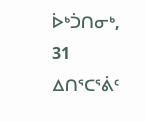ᐆᒃᑑᑎᓂᒃ, 31 ᐃᑎᕐᑕᕐᕖᑦ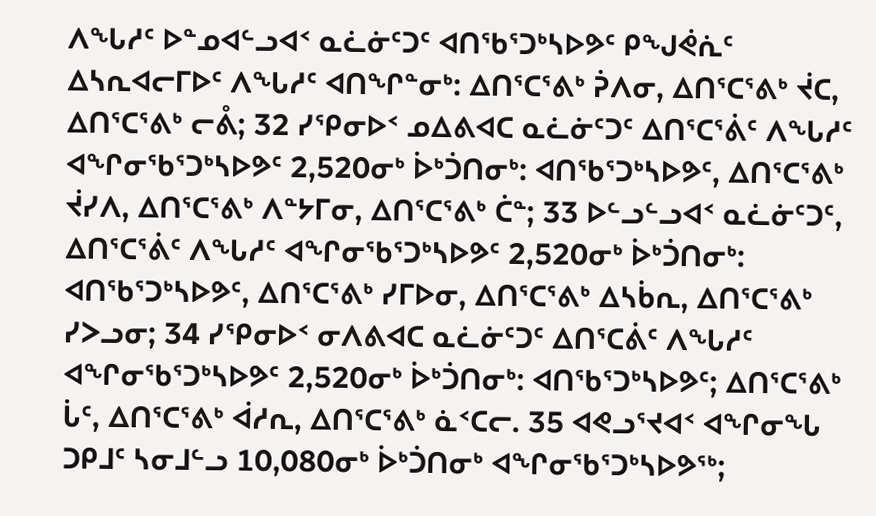ᐱᖓᓱᑦ ᐅᓐᓄᐊᓪᓗᐊᑉ ᓇᓛᓃᑦᑐᑦ ᐊᑎᖃᕐᑐᒃᓴᐅᕗᑦ ᑭᖑᕚᕇᑦ ᐃᓴᕆᐊᓕᒥᐅᑦ ᐱᖓᓱᑦ ᐊᑎᖏᓐᓂᒃ: ᐃᑎᕐᑕᕐᕕᒃ ᕉᐱᓂ, ᐃᑎᕐᑕᕐᕕᒃ ᔫᑕ, ᐃᑎᕐᑕᕐᕕᒃ ᓕᕔ; 32 ᓯᕿᓂᐅᑉ ᓄᐃᕕᐊᑕ ᓇᓛᓃᑦᑐᑦ ᐃᑎᕐᑕᕐᕖᑦ ᐱᖓᓱᑦ ᐊᖏᓂᖃᕐᑐᒃᓴᐅᕗᑦ 2,520ᓂᒃ ᐆᒃᑑᑎᓂᒃ: ᐊᑎᖃᕐᑐᒃᓴᐅᕗᑦ, ᐃᑎᕐᑕᕐᕕᒃ ᔫᓯᐱ, ᐃᑎᕐᑕᕐᕕᒃ ᐱᓐᔭᒥᓂ, ᐃᑎᕐᑕᕐᕕᒃ ᑖᓐ; 33 ᐅᓪᓗᓪᓗᐊᑉ ᓇᓛᓃᑦᑐᑦ, ᐃᑎᕐᑕᕐᕖᑦ ᐱᖓᓱᑦ ᐊᖏᓂᖃᕐᑐᒃᓴᐅᕗᑦ 2,520ᓂᒃ ᐆᒃᑑᑎᓂᒃ: ᐊᑎᖃᕐᑐᒃᓴᐅᕗᑦ, ᐃᑎᕐᑕᕐᕕᒃ ᓯᒥᐅᓂ, ᐃᑎᕐᑕᕐᕕᒃ ᐃᓴᑳᕆ, ᐃᑎᕐᑕᕐᕕᒃ ᓯᐳᓗᓂ; 34 ᓯᕿᓂᐅᑉ ᓂᐱᕕᐊᑕ ᓇᓛᓃᑦᑐᑦ ᐃᑎᕐᑕᕖᑦ ᐱᖓᓱᑦ ᐊᖏᓂᖃᕐᑐᒃᓴᐅᕗᑦ 2,520ᓂᒃ ᐆᒃᑑᑎᓂᒃ: ᐊᑎᖃᕐᑐᒃᓴᐅᕗᑦ; ᐃᑎᕐᑕᕐᕕᒃ ᒑᑦ, ᐃᑎᕐᑕᕐᕕᒃ ᐋᓱᕆ, ᐃᑎᕐᑕᕐᕕᒃ ᓈᑉᑕᓕ. 35 ᐊᕙᓗᕐᔪᐊᑉ ᐊᖏᓂᖓ ᑐᑭᒧᑦ ᓴᓂᒧᓪᓗ 10,080ᓂᒃ ᐆᒃᑑᑎᓂᒃ ᐊᖏᓂᖃᕐᑐᒃᓴᐅᕗᖅ;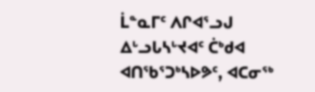ᒫᓐᓇᒥᑦ ᐱᒋᐊᕐᓗᒍ ᐃᒡᓗᒐᓴᒡᔪᐊᑦ ᑖᒃᑯᐊ ᐊᑎᖃᕐᑐᒃᓴᐅᕗᑦ, ᐊᑕᓂᖅ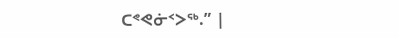ᑕᕝᕙᓃᑉᐳᖅ.” |